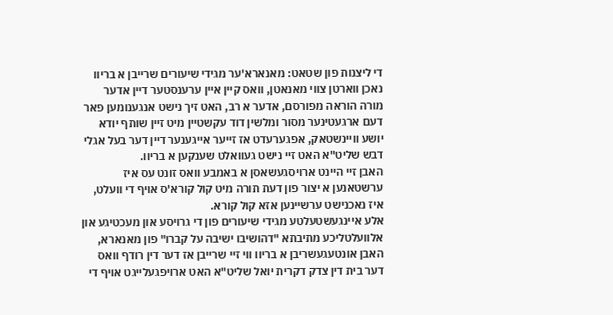די ליצנות פון שטאט: מאנארא'ער מגידי שיעורים שרייבן א בריוו
נאכן ווארטן צווי מאנאטן, וואס קיין איין ערענסטער דיין אדער מורה הוראה מפורסם, אדער א רב, האט זיך נישט אנגענומען פאר דעם ארגעטינער מסור ומלשין דוד עקשטיין מיט זיין שותף יודא יושע וויינשטאק, אפגערעדט אז זייער אייגענער דיין דער בעל אגלי דבש שליט"א האט זיי נישט געוואלט שענקען א בריוו.
האבן זיי היינט ארויסגעשאסן א באמבע וואס זונט עס איז ערשטאנען א יצור פון דעת תורה מיט קול קורא'ס אויף די וועלט, איז נאכנישט ערשיינען אזא קול קורא.
אלע איינגעשטעלטע מגידי שיעורים פון די גרויסע און מעכטיגע און אלוועלטליכע מתיבתא "דהושיבו ישיבה על קברו" פון מאנארא, האבן אונטעגעשריבן א בריוו ווי זיי שרייבן אז דער דין רודף וואס דער בית דין צדק דקרית יואל שליט"א האט ארויפגעלייגט אויף די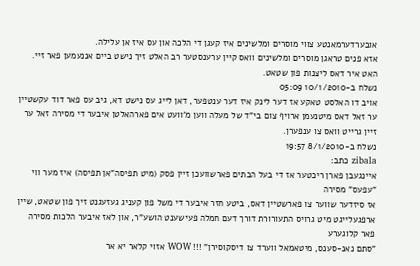אובערדערמאנטע צווי מוסרים ומלשינים איז קעגן די הלכה און עס איז אן עלילה.
אזא פנים טראגן מוסרים ומלשינים וואס קיין ערענסטער רב האלט זיך נישט ביים אננעמען פאר זיי.
האט איר דאס ליצנות פון שטאט.
נשלח ב-10/1/2010 05:09
אויב דו האלסט טאקע אז דער לינק איז דער ענטפער, דאן לייג עס נישט דא, גיב עס פאר דוד עקשטיין ער זאל דאס מיטנעמן ארויף צום בי"ד של מעלה ווען מ'וועט אים פארהאלטן איבער די מסירה זאל ער זיין גרייט וואס צו ענפערן.
נשלח ב-8/1/2010 19:57
zibala כתב:
איינגעבן פארן ריכטער אז די בעל הבתים פארשוועכן זיין פסק (מיט תפיסה"אן תפיסה) איז מער ווי "עפעס" מסירה
אז סיזדער שווער צו פארשטיין דאס, ביטע חזר איבער די משל פון קעניג געזעגנט זיך פון שטאט, שיין ארפגעלייגט מיט גרויס התעורורת דורך דעם חמלה פעישענט הושע"ר, און לאז איבער הלכות מסירה פאר קלוגערע
"סתם נאנ-סענס, מיטאמאל ווערד צו דיסקוסירן" !!! WOW אזוי קלאר יא אר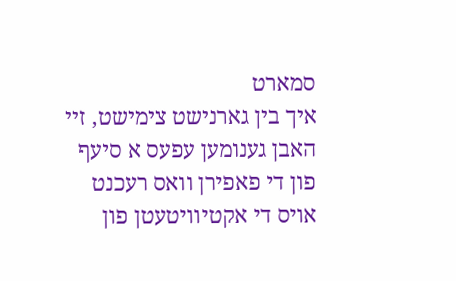סמארט
איך בין גארנישט צימישט, זיי האבן גענומען עפעס א סיעף פון די פאפירן וואס רעכנט אויס די אקטיוויטעטן פון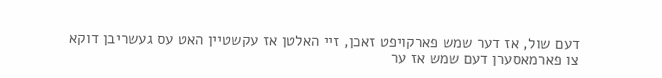דעם שול, אז דער שמש פארקויפט זאכן, זיי האלטן אז עקשטיין האט עס געשריבן דוקא צו פארמאסערן דעם שמש אז ער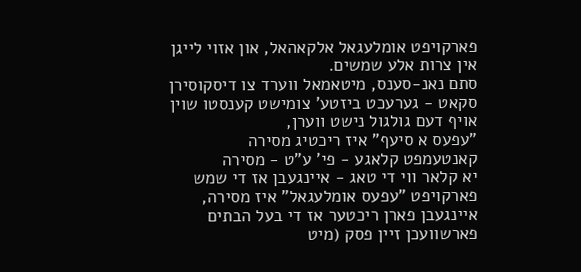פארקויפט אומלעגאל אלקאהאל, און אזוי לייגן אין צרות אלע שמשים.
סתם נאנ-סענס, מיטאמאל ווערד צו דיסקוסירן
סקאט - גערעכט ביזטע' צומישט קענסטו שוין אויף דעם גולגול נישט ווערן,
"עפעס א סיעף" איז ריכטיג מסירה
קאנטעמפט קלאגע - פי' ע"ט - מסירה
יא קלאר ווי די טאג - איינגעבן אז די שמש פארקויפט "עפעס אומלעגאל" איז מסירה,
איינגעבן פארן ריכטער אז די בעל הבתים פארשוועכן זיין פסק (מיט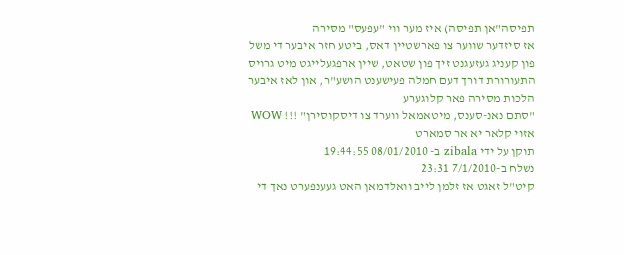תפיסה"אן תפיסה) איז מער ווי "עפעס" מסירה
אז סיזדער שווער צו פארשטיין דאס, ביטע חזר איבער די משל פון קעניג געזעגנט זיך פון שטאט, שיין ארפגעלייגט מיט גרויס התעורורת דורך דעם חמלה פעישענט הושע"ר, און לאז איבער הלכות מסירה פאר קלוגערע
"סתם נאנ-סענס, מיטאמאל ווערד צו דיסקוסירן" !!! WOW אזוי קלאר יא אר סמארט
תוקן על ידי zibala ב- 08/01/2010 19:44:55
נשלח ב-7/1/2010 23:31
קיט"ל זאגט אז זלמן לייב וואלדמאן האט געענפערט נאך די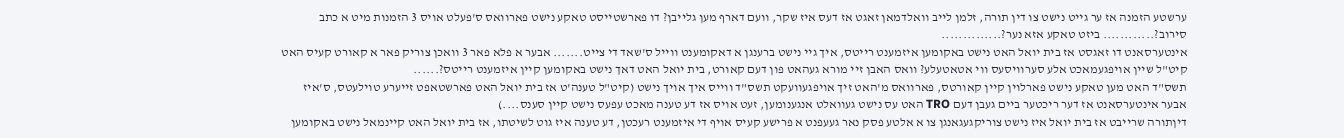ערשטע הזמנה אז ער גייט נישט צו דין תורה, זלמן לייב וואלדמאן זאגט אז דעס איז שקר, וועם דארף מען גלייבן? דו פארשטייסט טאקע נישט פארוואס ס'פעלט אויס 3 הזמנות מיט א כתב סירוב?............ ביזט טאקע אזא נער?..............
אינטערסאנט דו זאגסט אז בית יואל האט נישט באקומען איזמענט רייטס, איך גיי נישט ברענגן א דאקומענט ווייל ס'שאד די צייט....... אבער א פלא פאר 3 וואכן צוריק פאר א קאורט קעיס האט קיט"ל שיין אויפגעמאכט אלע סערוויסעס ווי אטאטעלע? וואס האבן זיי מורא געהאט פון דעם קאורט, בית יואל האט דאך נישט באקומען קיין איזמענט רייטס?......
תשס"ד האט מען טאקע נישט פארלוין קיין קאורטס, פארוואס מ'האט זיך אויפגעוועקט תשס"ד ווייס איך אויך נישט (קיט"ל טענה'ט אז בית יואל האט פארשטאפט זייערע טוילעטס, ס'איז אבער אינטערסאנט אז דער ריכטער ביים געבן דעם TRO האט עס נישט געוואלט אנגענומען, זעט אויס אז דע טענה מאכט עפעס נישט קיין סענס....)
דיןתורה שרייבט אז בית יואל איז נישט צוריקגעגאנגן צו א אלטע פסק נאר געעפנט א פרישע קעיס אויף די איזמענט רעכטן, דע טענה איז גוט לשיטתו, אז בית יואל האט קיינמאל נישט באקומען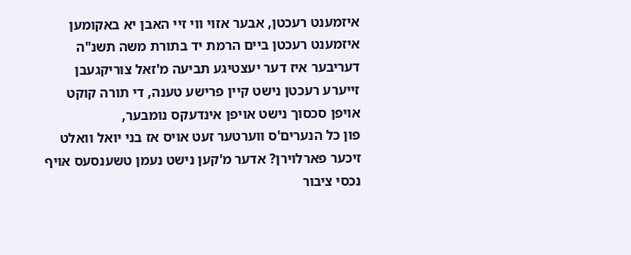איזמענט רעכטן, אבער אזוי ווי זיי האבן יא באקומען איזמענט רעכטן ביים הרמת יד בתורת משה תשנ"ה דעריבער איז דער יעצטיגע תביעה מ'זאל צוריקגעבן זייערע רעכטן נישט קיין פרישע טענה, די תורה קוקט אויפן סכסוך נישט אויפן אינדעקס נומבער,
פון כל הנערים'ס ווערטער זעט אויס אז בני יואל וואלט זיכער פארלוירן? אדער מ'קען נישט נעמן טשענסעס אויף נכסי ציבור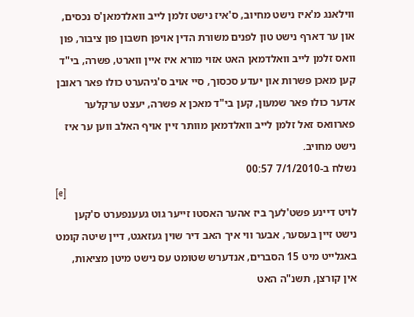ווילאנג מ'איז נישט מחיוב, ס'איז נישט זלמן לייב וואלדמאן'ס נכסים, און ער דארף נישט טון לפנים משורת הדין אויפן חשבון פון ציבור, פון וואס זלמן לייב וואלדמאן האט אזוי מורא איז איין ווארט, פשרה, בי"ד קען מאכן פשרות און יעדע סכסוך, סיי אויב ס'גיהערט כולו פאר ראובן אדער כולו פאר שמעון, קען בי"ד מאכן א פשרה, יעצט ערקלער פארוואס זאל זלמן לייב וואלדמאן מוותר זיין אויף האלב ווען ער איז נישט מחויב.
נשלח ב-7/1/2010 00:57
[e]
לויט דיינע פשט'לעך ביז אהער האסטו זייער גוט געענפערט ס'קען נישט זיין בעסער, אבער ווי איך האב דיר שוין געזאגט, דיין שיטה קומט באגלייט מיט 15 הסברים, אנדערש שטומט עס נישט מיטן מציאות,
אין קורצן, תשנ"ה האט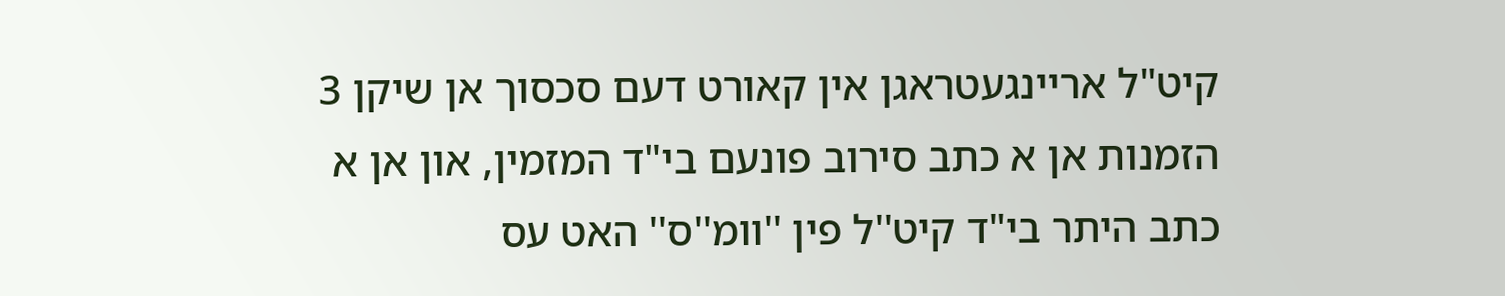קיט"ל אריינגעטראגן אין קאורט דעם סכסוך אן שיקן 3 הזמנות אן א כתב סירוב פונעם בי"ד המזמין, און אן א כתב היתר בי"ד קיט''ל פין ''וומ''ס'' האט עס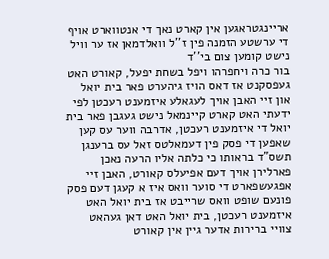אריינגטראגען אין קארט נאך די אנטווארט אויף די ערשטע הזמנה פין ז''ל וואלדמאן אז ער וויל נישט קומען צום בי''ד
בור כרה ויחפרהו ויפל בשחת יפעל, קאורט האט געפסקנט אז דאס הויז גיהערט פאר בית יואל און זיי האבן אויך לעגאלע איזמענט רעכטן לפי ידעתי האט קארט קיינמאל נישט געגבן פאר בית יואל די איזמענט רעכטן, אדרבה ווער עס קען שאפען די פסק פין דעמאלטס זאל עס ברענגן
תשס"ד בראותו כי כלתה אליו הרעה נאכן פארלירן אויך דעם אפיעלס קאורט, האבן זיי אפגעשפארט די סוער וואס איז א קעגן דעם פסק פונעם שופט וואס שרייבט אז בית יואל האט איזמענט רעכטן, בית יואל האט דאן געהאט צוויי ברירות אדער גיין אין קאורט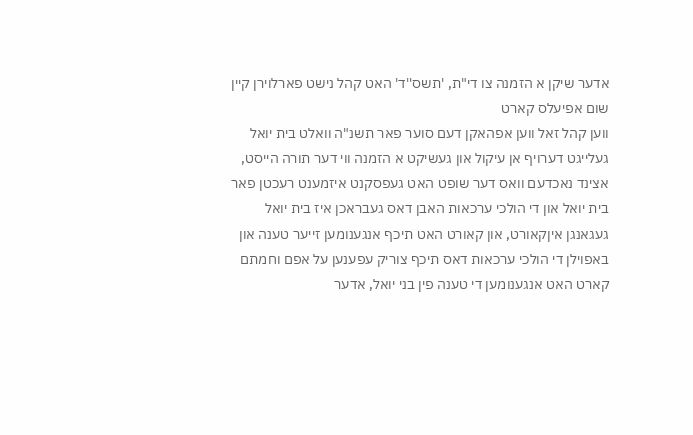אדער שיקן א הזמנה צו די"ת, 'תשס''ד' האט קהל נישט פארלוירן קיין שום אפיעלס קארט
ווען קהל זאל ווען אפהאקן דעם סוער פאר תשנ"ה וואלט בית יואל געלייגט דערויף אן עיקול און געשיקט א הזמנה ווי דער תורה הייסט, אצינד נאכדעם וואס דער שופט האט געפסקנט איזמענט רעכטן פאר בית יואל און די הולכי ערכאות האבן דאס געבראכן איז בית יואל געגאנגן איןקאורט, און קאורט האט תיכף אנגענומען זייער טענה און באפוילן די הולכי ערכאות דאס תיכף צוריק עפענען על אפם וחמתם קארט האט אנגענומען די טענה פין בני יואל, אדער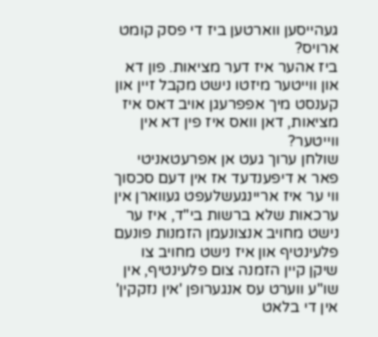געהייסען ווארטען ביז די פסק קומט ארויס?
ביז אהער איז דער מציאות. פון דא און ווייטער מיזטו נישט מקבל זיין און קענסט מיך אפפרעגן אויב דאס איז מציאות, דאן וואס איז פין דא אין ווייטער?
שולחן ערוך געט אן אפרעטאניטי פאר א דיפענדעד אז אין דעם סכסוך ווי ער איז אריינגעשלעפט געווארן אין ערכאות שלא ברשות בי"ד, איז ער נישט מחויב אנצונעמן הזמנות פונעם פלעינטיף און איז נישט מחויב צו שיקן קיין הזמנה צום פלעינטיף, אין שו"ע ווערט עס אנגערופן 'אין נזקקין' אין די בלאט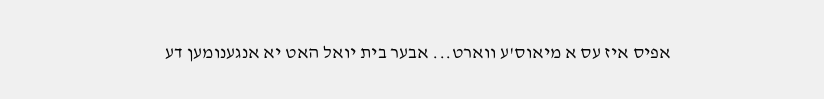אפיס איז עס א מיאוס'ע ווארט... אבער בית יואל האט יא אנגענומען דע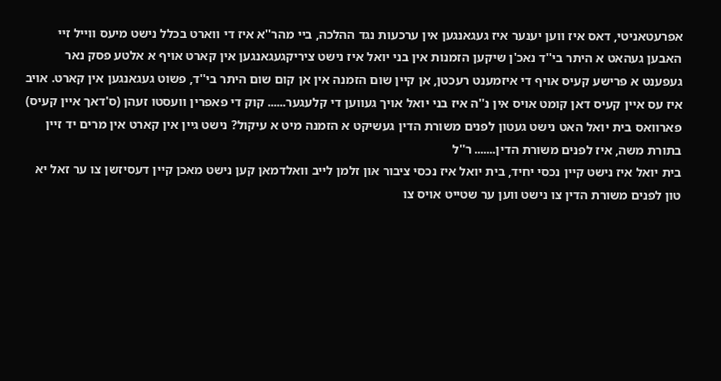אפרעטאניטי, דאס איז ווען יענער איז געגאנגען אין ערכעות נגד ההלכה, ביי מהר''א איז די ווארט בכלל נישט מיעס ווייל זיי האבען געהאט א היתר בי''ד נאכ'ן שיקען הזמנות אין בני יואל איז נישט ציריקגעגאנגען אין קארט אויף א אלטע פסק נאר געפענט א פרישע קעיס אויף די איזמענט רעכטן, אן קיין שום הזמנה אין אן קום שום היתר בי''ד, פשוט געגאנגען אין קארט. אויב איז עס איין קעיס דאן קומט אויס אין נ''ה איז בני יואל אויך געווען די קלעגער...... קוק די פאפרין וועסטו זעהן (ס'דאך איין קעיס)
פארוואס בית יואל האט נישט געטון לפנים משורת הדין געשיקט א הזמנה מיט א עיקול? נישט גיין אין קארט אין מרים יד זיין בתורת משה, איז לפנים משורת הדין....... ר''ל
בית יואל איז נישט קיין נכסי יחיד, בית יואל איז נכסי ציבור און זלמן לייב וואלדמאן קען נישט מאכן קיין דעסיזשן צו ער זאל יא טון לפנים משורת הדין צו נישט ווען ער שטייט אויס צו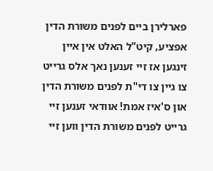פארלירן ביים לפנים משורת הדין אפציע, קיט"ל האלט אין איין זינגען אז זיי זענען נאך אלס גרייט צו גיין צו די"ת לפנים משורת הדין און ס'איז אמת! אוודאי זענען זיי גרייט לפנים משורת הדין ווען זיי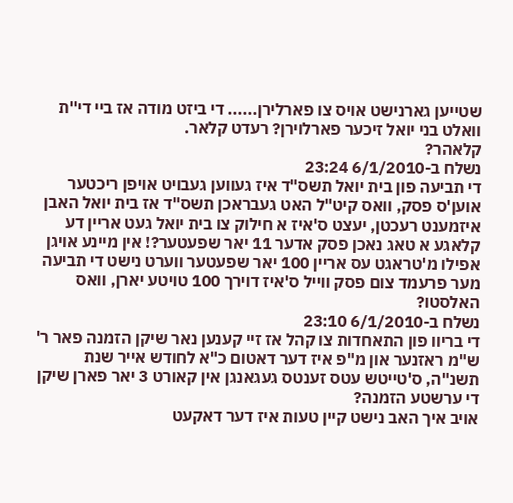שטייען גארנישט אויס צו פארלירן...... די ביזט מודה אז ביי די''ת וואלט בני יואל זיכער פארלוירן? רעדט קלאר.
קלאהר?
נשלח ב-6/1/2010 23:24
די תביעה פון בית יואל תשס"ד איז געווען געבויט אויפן ריכטער אוען'ס פסק, וואס קיט"ל האט געבראכן תשס"ד אז בית יואל האבן איזמענט רעכטן, יעצט ס'איז א חילוק צו בית יואל געט אריין דע קלאגע א טאג נאכן פסק אדער 11 יאר שפעטער?! אין מיינע אויגן אפילו מ'טראגט עס אריין 100 יאר שפעטער ווערט נישט די תביעה מער פרעמד צום פסק ווייל ס'איז דוירך 100 טויטע יארן, וואס האלסטו?
נשלח ב-6/1/2010 23:10
די בריוו פון התאחדות צו קהל אז זיי קענען נאר שיקן הזמנה פאר ר' ש"מ ראזנער און מ"פ איז דער דאטום כ"א לחודש אייר שנת תשנ"ה, ס'טייטש עטס זענטס געגאנגן אין קאורט 3 יאר פארן שיקן די ערשטע הזמנה?
אויב איך האב נישט קיין טעות איז דער דאקעט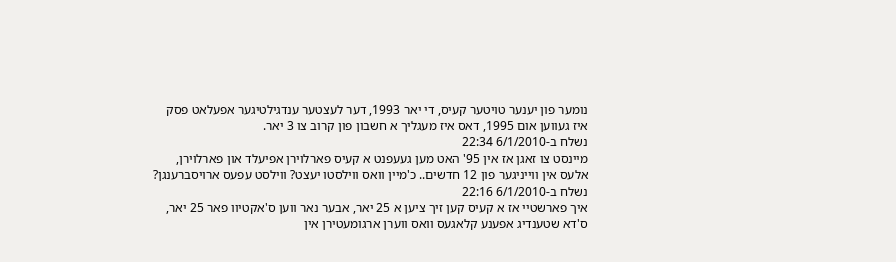נומער פון יענער טויטער קעיס, די יאר 1993, דער לעצטער ענדגילטיגער אפעלאט פסק איז געווען אום 1995, דאס איז מעגליך א חשבון פון קרוב צו 3 יאר.
נשלח ב-6/1/2010 22:34
מיינסט צו זאגן אז אין 95' האט מען געעפנט א קעיס פארלוירן אפיעלד און פארלוירן, אלעס אין ווייניגער פון 12 חדשים.. כ'מיין וואס ווילסטו יעצט? ווילסט עפעס ארויסברענגן?
נשלח ב-6/1/2010 22:16
איך פארשטיי אז א קעיס קען זיך ציען א 25 יאר, אבער נאר ווען ס'אקטיוו פאר 25 יאר, ס'דא שטענדיג אפענע קלאגעס וואס ווערן ארגומעטירן אין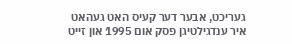געריכט, אבער דער קעיס האט געהאט איר ענדגילטיגן פסק אום 1995 און זייט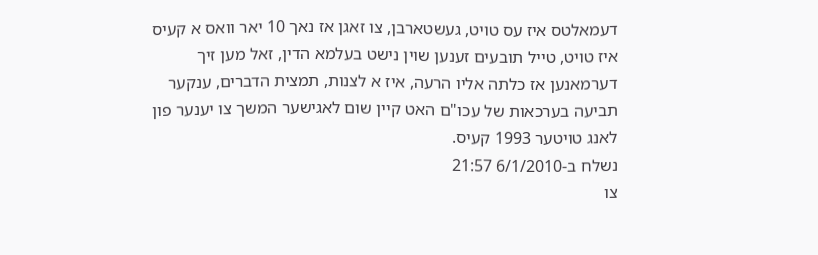דעמאלטס איז עס טויט, געשטארבן, צו זאגן אז נאך 10 יאר וואס א קעיס איז טויט, טייל תובעים זענען שוין נישט בעלמא הדין, זאל מען זיך דערמאנען אז כלתה אליו הרעה, איז א לצנות, תמצית הדברים, ענקער תביעה בערכאות של עכו"ם האט קיין שום לאגישער המשך צו יענער פון לאנג טויטער 1993 קעיס.
נשלח ב-6/1/2010 21:57
צו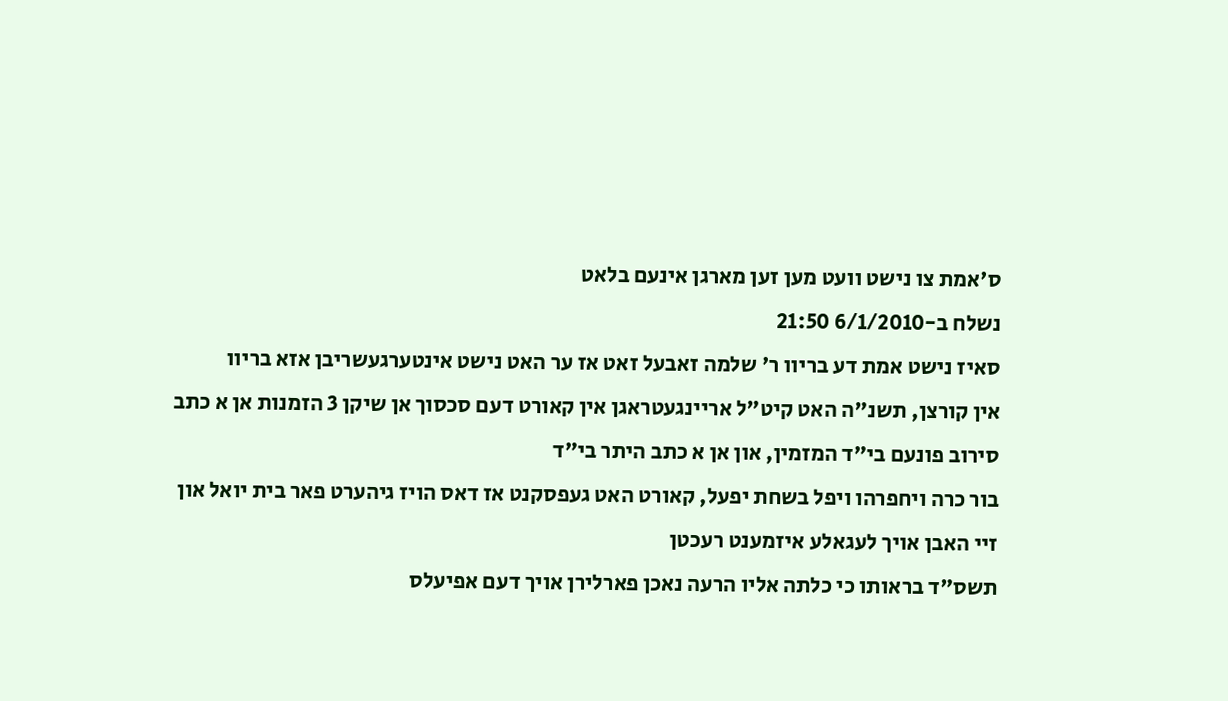ס'אמת צו נישט וועט מען זען מארגן אינעם בלאט
נשלח ב-6/1/2010 21:50
סאיז נישט אמת דע בריוו ר' שלמה זאבעל זאט אז ער האט נישט אינטערגעשריבן אזא בריוו
אין קורצן, תשנ"ה האט קיט"ל אריינגעטראגן אין קאורט דעם סכסוך אן שיקן 3 הזמנות אן א כתב סירוב פונעם בי"ד המזמין, און אן א כתב היתר בי"ד
בור כרה ויחפרהו ויפל בשחת יפעל, קאורט האט געפסקנט אז דאס הויז גיהערט פאר בית יואל און זיי האבן אויך לעגאלע איזמענט רעכטן
תשס"ד בראותו כי כלתה אליו הרעה נאכן פארלירן אויך דעם אפיעלס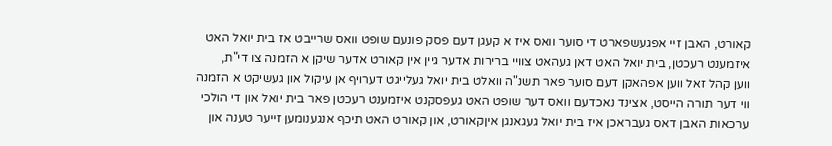קאורט, האבן זיי אפגעשפארט די סוער וואס איז א קעגן דעם פסק פונעם שופט וואס שרייבט אז בית יואל האט איזמענט רעכטן, בית יואל האט דאן געהאט צוויי ברירות אדער גיין אין קאורט אדער שיקן א הזמנה צו די"ת,
ווען קהל זאל ווען אפהאקן דעם סוער פאר תשנ"ה וואלט בית יואל געלייגט דערויף אן עיקול און געשיקט א הזמנה ווי דער תורה הייסט, אצינד נאכדעם וואס דער שופט האט געפסקנט איזמענט רעכטן פאר בית יואל און די הולכי ערכאות האבן דאס געבראכן איז בית יואל געגאנגן איןקאורט, און קאורט האט תיכף אנגענומען זייער טענה און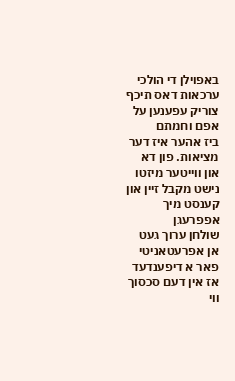באפוילן די הולכי ערכאות דאס תיכף צוריק עפענען על אפם וחמתם
ביז אהער איז דער מציאות. פון דא און ווייטער מיזטו נישט מקבל זיין און קענסט מיך אפפרעגן
שולחן ערוך געט אן אפרעטאניטי פאר א דיפענדעד אז אין דעם סכסוך ווי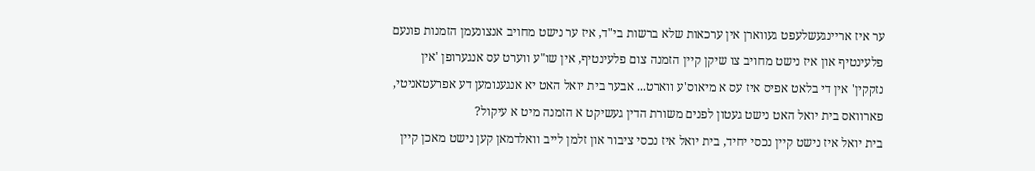ער איז אריינגעשלעפט געווארן אין ערכאות שלא ברשות בי"ד, איז ער נישט מחויב אנצונעמן הזמנות פונעם פלעינטיף און איז נישט מחויב צו שיקן קיין הזמנה צום פלעינטיף, אין שו"ע ווערט עס אנגערופן 'אין נזקקין' אין די בלאט אפיס איז עס א מיאוס'ע ווארט... אבער בית יואל האט יא אנגענומען דע אפרעטאניטי,
פארוואס בית יואל האט נישט געטון לפנים משורת הדין געשיקט א הזמנה מיט א עיקול?
בית יואל איז נישט קיין נכסי יחיד, בית יואל איז נכסי ציבור און זלמן לייב וואלדמאן קען נישט מאכן קיין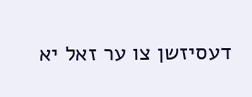דעסיזשן צו ער זאל יא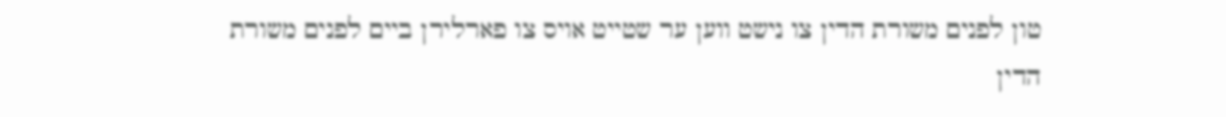טון לפנים משורת הדין צו נישט ווען ער שטייט אויס צו פארלירן ביים לפנים משורת הדין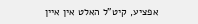אפציע, קיט"ל האלט אין איין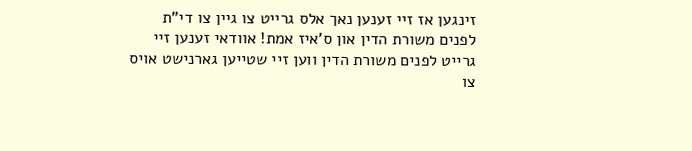זינגען אז זיי זענען נאך אלס גרייט צו גיין צו די"ת לפנים משורת הדין און ס'איז אמת! אוודאי זענען זיי גרייט לפנים משורת הדין ווען זיי שטייען גארנישט אויס צו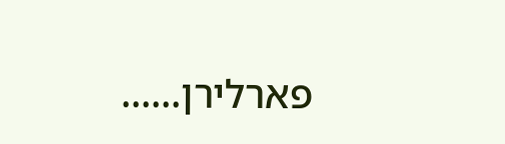פארלירן......